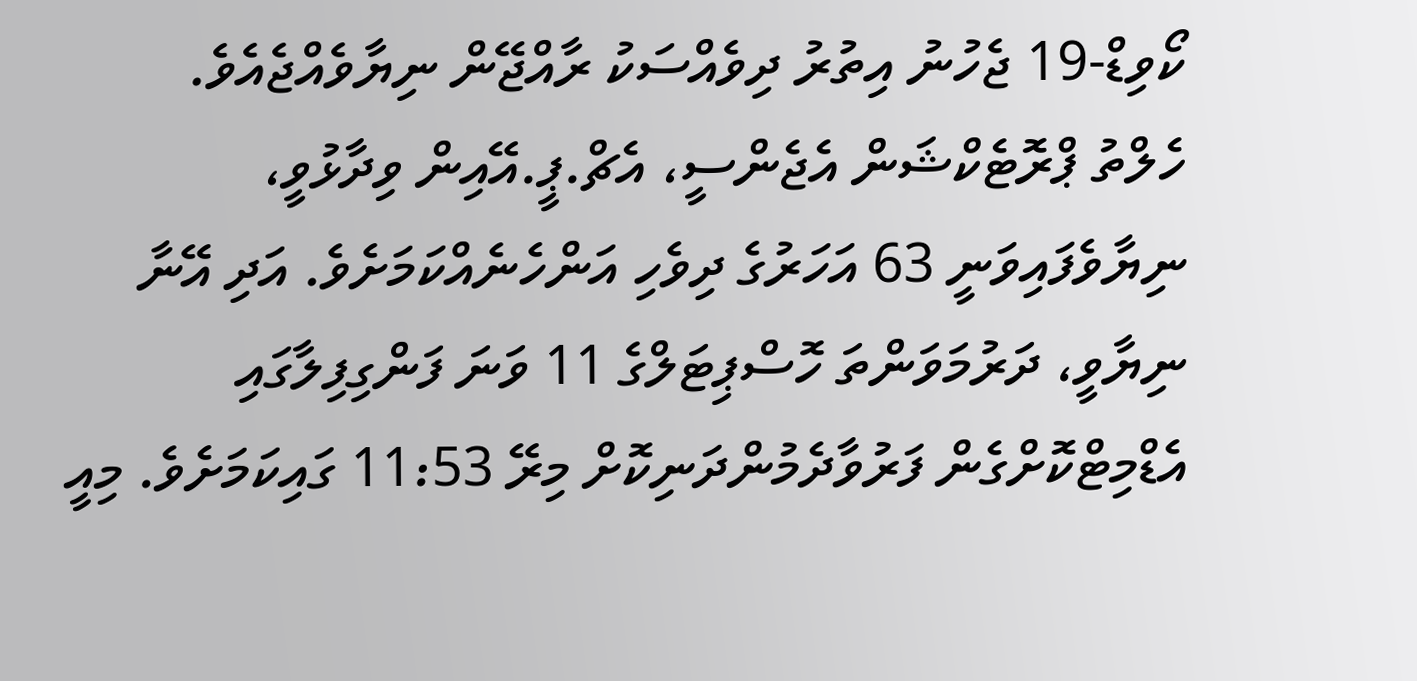ކޯވިޑް-19 ޖެހުނު އިތުރު ދިވެއްސަކު ރާއްޖޭން ނިޔާވެއްޖެއެވެ.
ހެލްތު ޕްރޮޓެކްޝަން އެޖެންސީ، އެޗް.ޕީ.އޭއިން ވިދާޅުވީ، ނިޔާވެފައިވަނީ 63 އަހަރުގެ ދިވެހި އަންހެނެއްކަމަށެވެ. އަދި އޭނާ ނިޔާވީ، ދަރުމަވަންތަ ހޮސްޕިޓަލްގެ 11 ވަނަ ފަންގިފިލާގައި އެޑްމިޓްކޮށްގެން ފަރުވާދެމުންދަނިކޮށް މިރޭ 11:53 ގައިކަމަށެވެ. މިއީ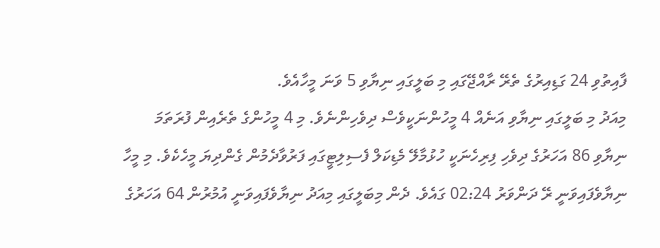ފާއިތުވި 24 ގަޑިއިރުގެ ތެރޭ ރާއްޖޭގައި މި ބަލީގައި ނިޔާވި 5 ވަނަ މީހާއެވެ.
މިއަދު މި ބަލީގައި ނިޔާވި އަނެއް 4 މީހުންނަކީވެސް ދިވެހިންނެވެ. މި 4 މީހުންގެ ތެރެއިން ފުރަތަމަ ނިޔާވި 86 އަހަރުގެ ދިވެހި ފިރިހެނަކީ ހުޅުމާލޭ މެޑިކަލް ފެސިލިޓީގައި ފަރުވާދެމުން ގެންދިޔަ މީހެކެވެ. މި މީހާ ނިޔާވެފައިވަނީ ރޭ ދަންވަރު 02:24 ގައެވެ. ދެން މިބަލީގައި މިއަދު ނިޔާވެފައިވަނީ އުމުރުން 64 އަހަރުގެ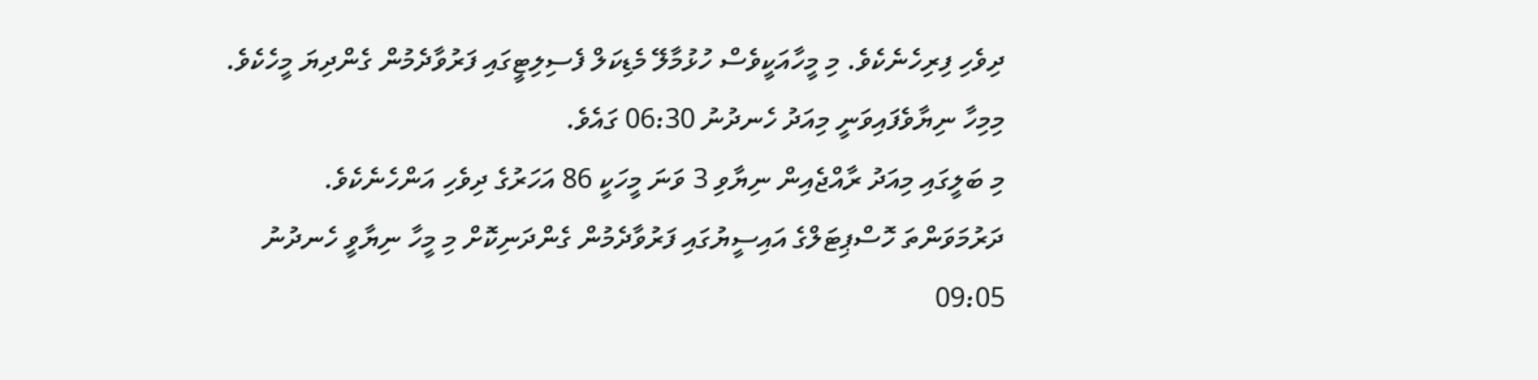ދިވެހި ފިރިހެނެކެވެ. މި މީހާއަކީވެސް ހުޅުމާލޭ މެޑިކަލް ފެސިލިޓީގައި ފަރުވާދެމުން ގެންދިޔަ މީހެކެވެ. މިމިހާ ނިޔާވެފައިވަނީ މިއަދު ހެނދުނު 06:30 ގައެވެ.
މި ބަލީގައި މިއަދު ރާއްޖެއިން ނިޔާވި 3 ވަނަ މީހަކީ 86 އަހަރުގެ ދިވެހި އަންހެނެކެވެ. ދަރުމަވަންތަ ހޮސްޕިޓަލްގެ އައިސީޔުގައި ފަރުވާދެމުން ގެންދަނިކޮށް މި މީހާ ނިޔާވީ ހެނދުނު 09:05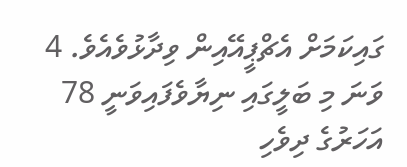ގައިކަމަށް އެޗްޕީއޭއިން ވިދާޅުވެއެވެ. 4 ވަނަ މި ބަލީގައި ނިޔާވެފައިވަނީ 78 އަހަރުގެ ދިވެހި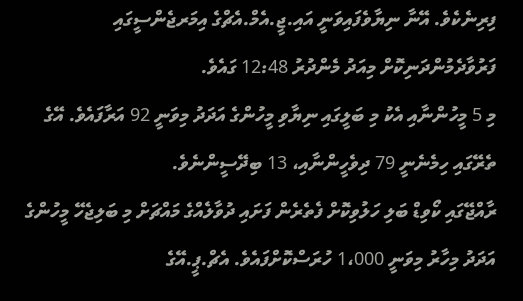ފިރިނެކެވެ. އޭނާ ނިޔާވެފައިވަނީ އައި.ޖީ.އެމް.އެޗްގެ އިމަރޖެންސީގައި ފަރުވާދެމުންދަނިކޮށް މިއަދު މެންދުރު 12:48 ގައެވެ.
މި 5 މީހުންނާއި އެކު މި ބަލީގައި ނިޔާވި މީހުންގެ އަދަދު މިވަނީ 92 އަރާފައެވެ. އޭގެ ތެރޭގައި ހިމެނެނީ 79 ދިވެހީންނާއި، 13 ބިދޭސީންނެވެ.
ރާއްޖޭގައި ކޯވިޑް ބަލި ހަލުވިކޮށް ފެތެރެން ފަށައި ދުވާލެއްގެ މައްޗަށް މި ބަލިޖެހޭ މީހުންގެ އަދަދު މިހާރު މިވަނީ 1،000 ހުރަސްކޮށްފައެވެ. އެޗް.ޕީ.އޭގެ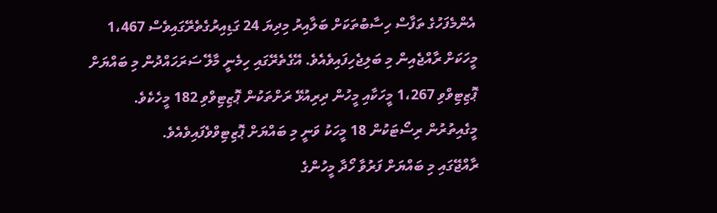އެންމެފަހުގެ ތަފާސް ހިސާބުތަކަށް ބަލާއިރު މިދިޔަ 24 ގަޑިއިރުގެތެރޭގައިވެސް 1،467 މީހަކަށް ރާއްޖެއިން މި ބަލިޖެހިފައިވެއެވެ. އޭގެތެރޭގައި ހިމެނީ މާލޭ ސަރަހައްދުން މި ބައްޔަށް ޕޮޒިޓިވްވި 1،267 މީހަކާއި މީހުން ދިރިއުޅޭ ރަށްތަކުން ޕޮޒިޓިވްވި 182 މީހެކެވެ. މީގެއިތުރުން ރިސޯޓަކުން 18 މީހަކު ވަނީ މި ބައްޔަށް ޕޮޒިޓިވްވެފައިވެއެވެ.
ރާއްޖޭގައި މި ބައްޔަށް ފަރުވާ ހޯދާ މީހުންގެ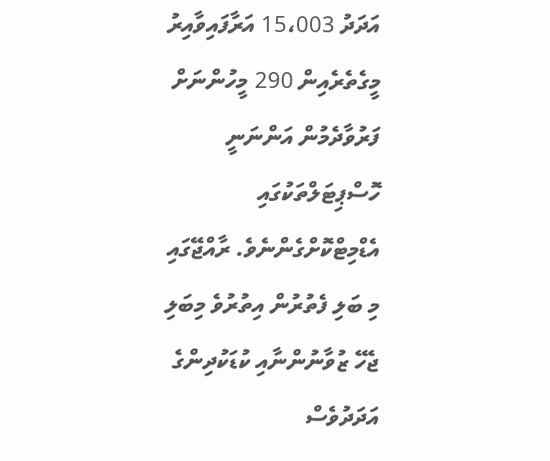އަދަދު 15،003 އަރާފައިވާއިރު މީގެތެރެއިން 290 މީހުންނަށް ފަރުވާދެމުން އަންނަނީ ހޮސްޕިޓަލްތަކުގައި އެޑްމިޓްކޮށްގެންނެވެ. ރާއްޖޭގައި މި ބަލި ފެތުރުން އިތުރުވެ މިބަލި ޖެހޭ ޒުވާނުންނާއި ކުޑަކުދިންގެ އަދަދުވެސް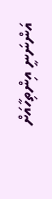އަންނަނީ އިންތިހާއަށް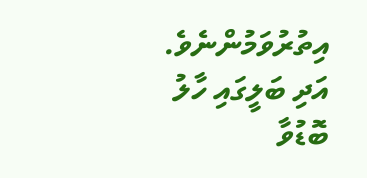އިތުރުވަމުންނެވެ. އަދި ބަލީގައި ހާލު ބޮޑުވާ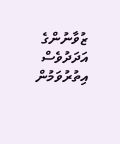ޒުވާނުންގެ އަދަދުވެސް އިތުރުވަމުން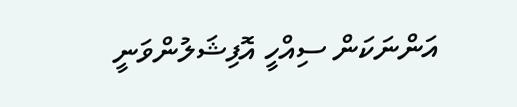އަންނަކަން ސިއްހީ އޮފިޝަލުންވަނީ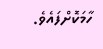ހާމަކޮށްފައެވެ.